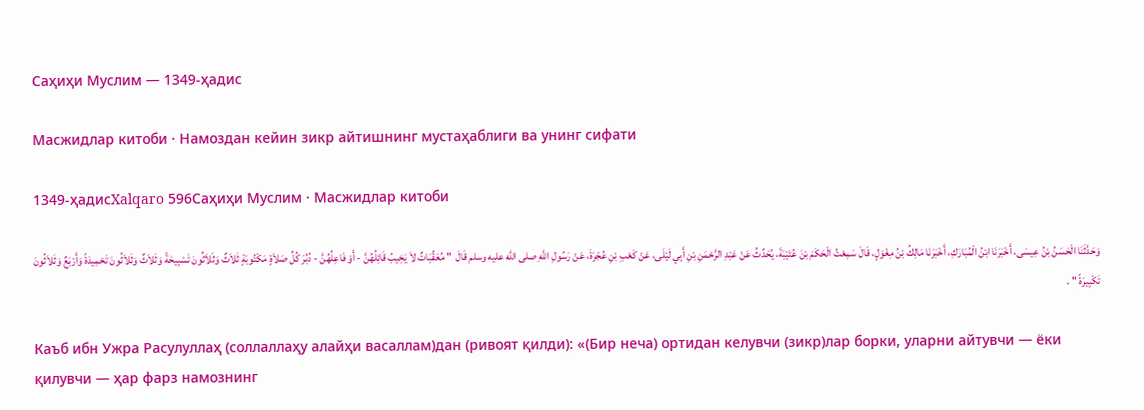Саҳиҳи Муслим — 1349-ҳадис

Масжидлар китоби · Намоздан кейин зикр айтишнинг мустаҳаблиги ва унинг сифати

1349-ҳадисXalqaro 596Саҳиҳи Муслим · Масжидлар китоби

وَحَدَّثَنَا الْحَسَنُ بْنُ عِيسَى، أَخْبَرَنَا ابْنُ الْمُبَارَكِ، أَخْبَرَنَا مَالِكُ بْنُ مِغْوَلٍ، قَالَ سَمِعْتُ الْحَكَمَ بْنَ عُتَيْبَةَ، يُحَدِّثُ عَنْ عَبْدِ الرَّحْمَنِ بْنِ أَبِي لَيْلَى، عَنْ كَعْبِ بْنِ عُجْرَةَ، عَنْ رَسُولِ اللَّهِ صلى الله عليه وسلم قَالَ  " مُعَقِّبَاتٌ لاَ يَخِيبُ قَائِلُهُنَّ - أَوْ فَاعِلُهُنَّ - دُبُرَ كُلِّ صَلاَةٍ مَكْتُوبَةٍ ثَلاَثٌ وَثَلاَثُونَ تَسْبِيحَةً وَثَلاَثٌ وَثَلاَثُونَ تَحْمِيدَةً وَأَرْبَعٌ وَثَلاَثُونَ تَكْبِيرَةً " .

Каъб ибн Ужра Расулуллаҳ (соллаллаҳу алайҳи васаллам)дан (ривоят қилди): «(Бир неча) ортидан келувчи (зикр)лар борки, уларни айтувчи — ёки қилувчи — ҳар фарз намознинг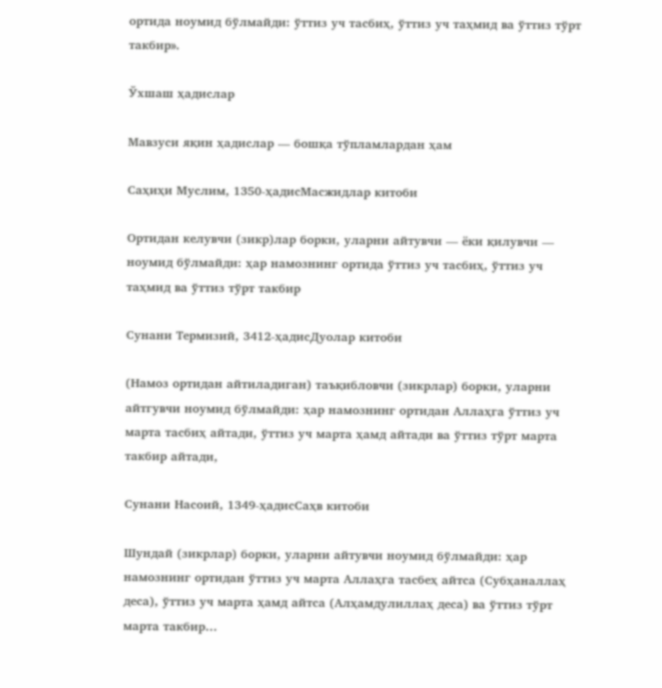ортида ноумид бўлмайди: ўттиз уч тасбиҳ, ўттиз уч таҳмид ва ўттиз тўрт такбир».

Ўхшаш ҳадислар

Мавзуси яқин ҳадислар — бошқа тўпламлардан ҳам

Саҳиҳи Муслим, 1350-ҳадисМасжидлар китоби

Ортидан келувчи (зикр)лар борки, уларни айтувчи — ёки қилувчи — ноумид бўлмайди: ҳар намознинг ортида ўттиз уч тасбиҳ, ўттиз уч таҳмид ва ўттиз тўрт такбир

Сунани Термизий, 3412-ҳадисДуолар китоби

(Намоз ортидан айтиладиган) таъқибловчи (зикрлар) борки, уларни айтгувчи ноумид бўлмайди: ҳар намознинг ортидан Аллаҳга ўттиз уч марта тасбиҳ айтади, ўттиз уч марта ҳамд айтади ва ўттиз тўрт марта такбир айтади,

Сунани Насоий, 1349-ҳадисСаҳв китоби

Шундай (зикрлар) борки, уларни айтувчи ноумид бўлмайди: ҳар намознинг ортидан ўттиз уч марта Аллаҳга тасбеҳ айтса (Субҳаналлаҳ деса), ўттиз уч марта ҳамд айтса (Алҳамдулиллаҳ деса) ва ўттиз тўрт марта такбир…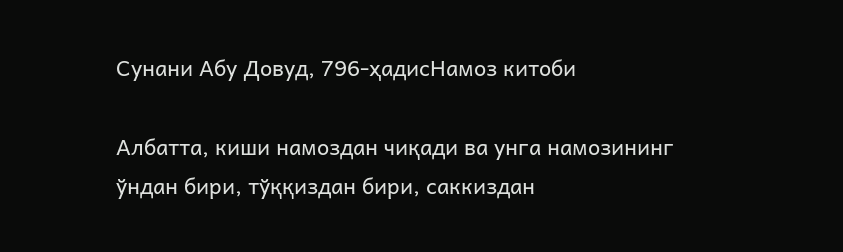Сунани Абу Довуд, 796-ҳадисНамоз китоби

Албатта, киши намоздан чиқади ва унга намозининг ўндан бири, тўққиздан бири, саккиздан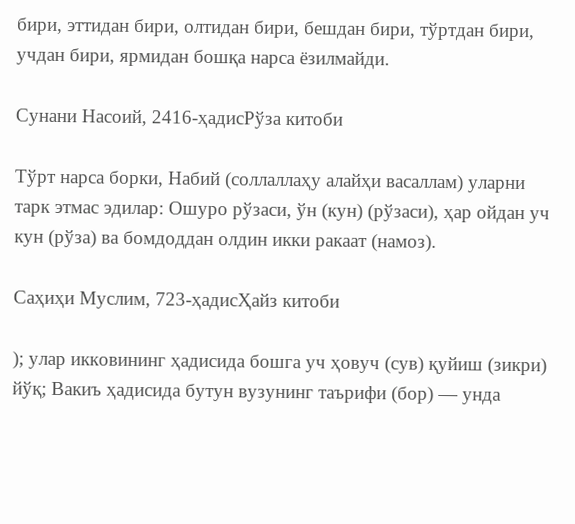бири, эттидан бири, олтидан бири, бешдан бири, тўртдан бири, учдан бири, ярмидан бошқа нарса ёзилмайди.

Сунани Насоий, 2416-ҳадисРўза китоби

Тўрт нарса борки, Набий (соллаллаҳу алайҳи васаллам) уларни тарк этмас эдилар: Ошуро рўзаси, ўн (кун) (рўзаси), ҳар ойдан уч кун (рўза) ва бомдоддан олдин икки ракаат (намоз).

Саҳиҳи Муслим, 723-ҳадисҲайз китоби

); улар икковининг ҳадисида бошга уч ҳовуч (сув) қуйиш (зикри) йўқ; Вакиъ ҳадисида бутун вузунинг таърифи (бор) — унда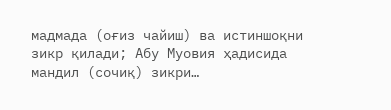мадмада (оғиз чайиш) ва истиншоқни зикр қилади; Абу Муовия ҳадисида мандил (сочиқ) зикри…